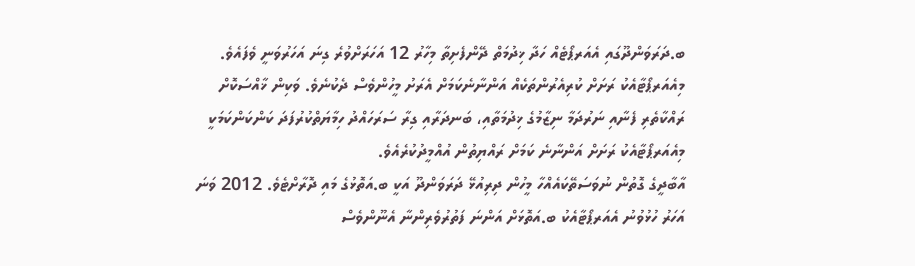ބ.ދަރަވަންދޫގައި އެއަރޕޯޓެއް ހަދާ ޚިދުމަތް ދޭންފެށިތާ މިހާރު 12 އަހަރަށްވުރެ ގިނަ އަހަރުވަނީ ވެފައެވެ. މިއެއަރޕޯޓާއެކު ރަށަށް ކުރިއެރުންތަކެއް އަންނާނެކަމަށް އެރަށު މީހުންވެސް ދެކުނެވެ. ވަކިން ޚާއްސަކޮށް ރައްކާތެރި ފެނާއި ނަރުދަމާ ނިޒާމުގެ ޚިދުމަތާއި، ބަނދަރާއި ގިރާ ސަރަހައްދު ހިމާޔަތްކުރުފަދަ ކަންކަންކަމަކީ މިއެއަރޕޯޓާއެކު ރަށަށް އަންނާނެ ކަމަށް ރައްޔިތުން އުއްމީދުކުރެއެވެ.
އާބާދީގެ ގޮތުން ނުވަސަތޭކައެއްހާ މީހުން ދިރިއުޅޭ ދަރަވަންދޫ އަކީ ބ.އަތޮޅުގެ މައި ދޮރާށްޓެވެ. 2012 ވަނަ އަހަރު ހުޅުވުނު އެއަރޕޯޓާއެކު ބ.އަތޮޅަށް އަންނަ ފަތުރުވެރިންނާ އެނޫންވެސް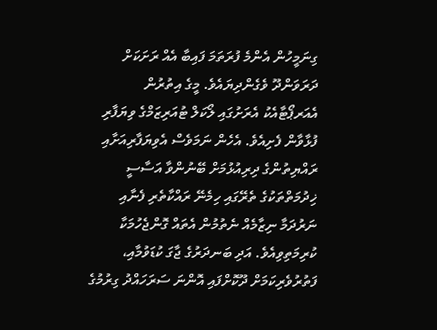ގިނަމީހުން އެންމެ ފުރަތަމަ ފައިބާ އެއް ރަށަކަށް ދަރަވަންދޫ ވެގެންދިޔައެވެ. މީގެ އިތުރުން އެއަރޕޯޓާއެކު އެރަށުގައި ލޯކަލް ޓުއަރިޒަމްގެ ވިޔަފާރި ފުޅާވާން ފެށިއެވެ. އެހެން ނަމަވެސް އެވިޔަފާރިއަށާއި ރައްޔިތުންގެ ދިރިއުޅުމަށް ބޭނުންވާ އަސާސީ ޚިދުމަތްތަކުގެ ތެރޭގައި ހިމެނޭ ރައްކާތެރި ފެނާއި ނަރުދަމާ ނިޒާމެއް ނެތުމުން އެތައް ގޮންޖެހުމަކާ ކުރިމަތިވިއެވެ. އަދި ބަނދަރުގެ ޖާގަ ކުޑަވުމާއި، ފަތުރުވެރިކަމަށް ދޫކޮށްފައި އޮންނަ ސަރަހައްދު ގިރުމުގެ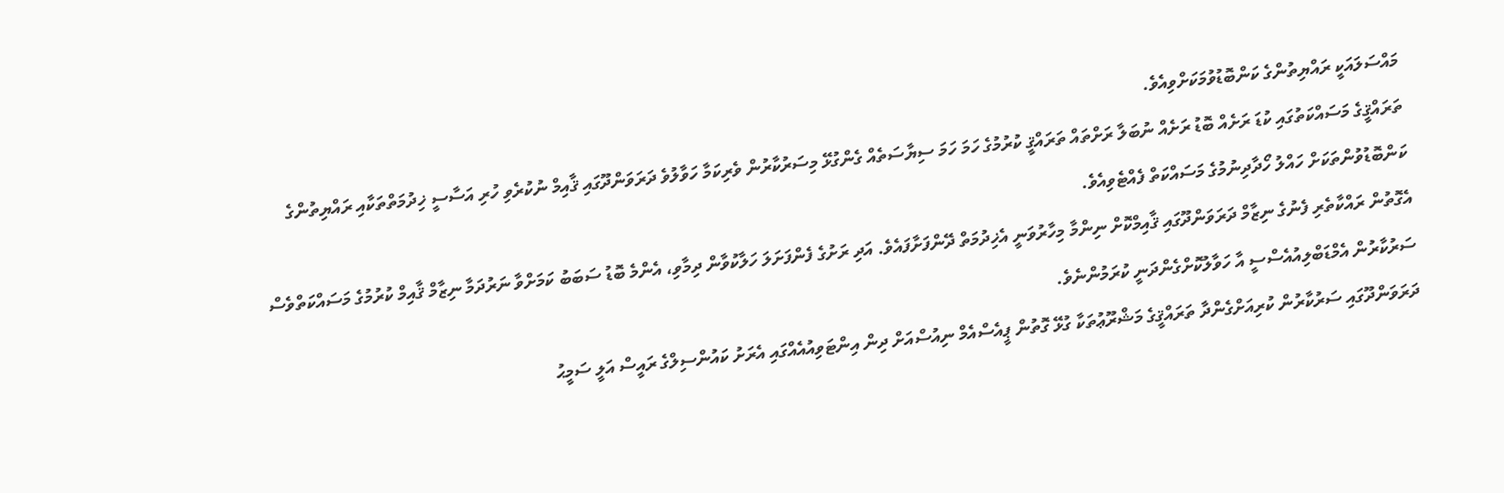މައްސަލައަކީ ރައްޔިތުންގެ ކަންބޮޑުވުމަކަށްވިއެވެ.
ތަރައްޤީގެ މަސައްކަތުގައި ކުޑަ ރަށެއް ބޮޑު ރަށެއް ނުބަލާ ރަށްތައް ތަރައްޤީ ކުރުމުގެ ހަމަ ހަމަ ސިޔާސަތެއް ގެންގުޅޭ މިސަރުކާރުން ވެރިކަމާ ހަވާލުވެ ދަރަވަންދޫގައި ޤާއިމް ނުކުރެވި ހުރި އަސާސީ ޚިދުމަތްތަކާއި ރައްޔިތުންގެ ކަންބޮޑުވުންތަކަށް ހައްލު ހޯދާދިނުމުގެ މަސައްކަތް ފެއްޓެވިއެވެ.
އެގޮތުން ރައްކާތެރި ފެނުގެ ނިޒާމް ދަރަވަންދޫގައި ޤާއިމްކޮށް ނިންމާ މިހާރުވަނީ އެޚިދުމަތް ދޭންފަށާފައެވެ. އަދި ރަށުގެ ފެންފަށަލަ ހަލާކުވާން ދިމާވި، އެންމެ ބޮޑު ސަބަބު ކަމަށްވާ ނަރުދަމާ ނިޒާމް ޤާއިމް ކުރުމުގެ މަސައްކަތްވެސް ސަރުކާރުން އެމްޑަބްލިއުއެސްސީ އާ ހަވާލުކޮށްގެންދަނީ ކުރަމުންނެވެ.
ދަރަވަންދޫގައި ސަރުކާރުން ކުރިއަށްގެންދާ ތަރައްޤީގެ މަޝްރޫޢުތަކާ ގުޅޭ ގޮތުން ޕީއެސްއެމް ނިއުސްއަށް ދިން އިންޓަވިއުއެއްގައި އެރަށު ކައުންސިލްގެ ރައީސް އަލީ ސަމީޙު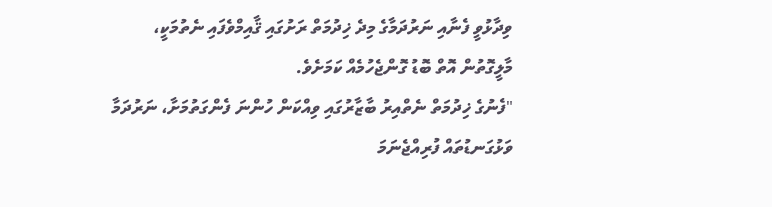ވިދާޅުވީ ފެނާއި ނަރުދަމާގެ މިދެ ޚިދުމަތް ރަށުގައި ޤާއިމްވެފައި ނެތުމަކީ، މާލީގޮތުން އޮތް ބޮޑު ގޮންޖެހުމެއް ކަމަށެވެ.
"ފެނުގެ ޚިދުމަތް ނެތްއިރު ބާޒާރުގައި ވިއްކަން ހުންނަ ފެންގަތުމަށާ، ނަރުދަމާ ވަޅުގަނޑުތައް ފުރިއްޖެނަމަ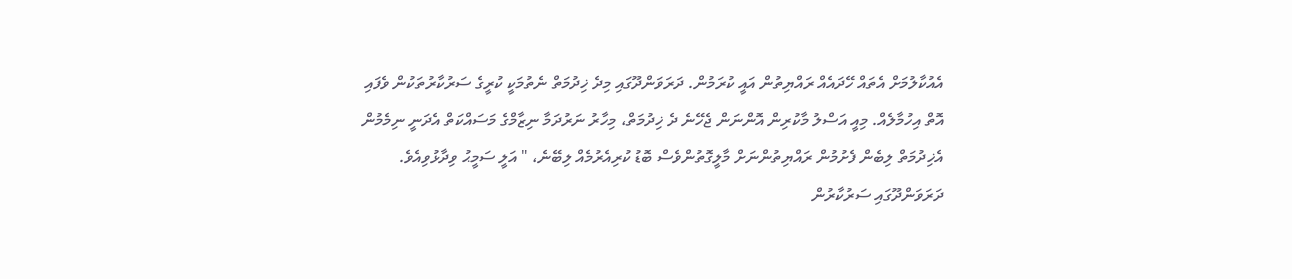އެއުކާލުމަށް އެތައް ހޭދައެއް ރައްޔިތުން އައީ ކުރަމުން. ދަރަވަންދޫގައި މިދެ ޚިދުމަތް ނެތުމަކީ ކުރީގެ ސަރުކާރުތަކުން ވެފައި އޮތް އިހުމާލެއް. މިއީ އަސްލު މާކުރިން އޮންނަން ޖެހޭނެ ދެ ޚިދުމަތް، މިހާރު ނަރުދަމާ ނިޒާމްގެ މަސައްކަތް އެދަނީ ނިމެމުން އެޚިދުމަތް ލިބެން ފެށުމުން ރައްޔިތުންނަށް މާލީގޮތުންވެސް ބޮޑު ކުރިއެރުމެއް ލިބޭނެ، " އަލީ ސަމީޙު ވިދާޅުވިއެވެ.
ދަރަވަންދޫގައި ސަރުކާރުން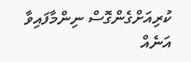ކުރިއަށްގެންގޮސް ނިންމާފައިވާ އަނެއް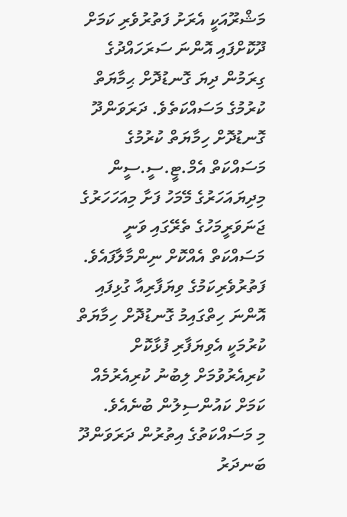މަޝްރޫއަކީ އެރަށު ފަތުރުވެރި ކަމަށް ދޫކޮށްފައި އޮންނަ ސަރަހައްދުގެ ގިރަމުން ދިޔަ ގޮނޑުދޮށް ޙިމާޔަތް ކުރުމުގެ މަސައްކަތެވެ. ދަރަވަންދޫ ގޮނޑުދޮށް ހިމާޔަތް ކުރުމުގެ މަސައްކަތް އެމް.ޓީ.ސީ.ސީން މިދިޔައަހަރުގެ މޭމަހު ފަށާ މިއަހަހަރުގެ ޖަނަވަރީމަހުގެ ތެރޭގައި ވަނީ މަސައްކަތް އެއްކޮށް ނިންމާލާފައެވެ. ފަތުރުވެރިކަމުގެ ވިޔަފާރިއާ ގުޅިފައި އޮންނަ ހިތްގައިމު ގޮނޑުދޮށް ހިމާޔަތް ކުރުމަކީ އެވިޔަފާރި ފުޅާކޮށް ކުރިއެރުވުމަށް ލިބުނު ކުރިއެރުމެއް ކަމަށް ކައުންސިލުން ބުނެއެވެ.
މި މަސައްކަތުގެ އިތުރުން ދަރަވަންދޫ ބަނދަރު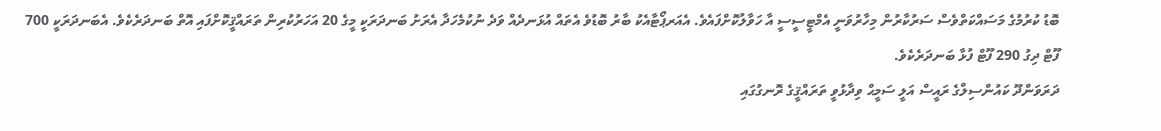ބޮޑު ކުރުމުގެ މަސައްކަތްވެސް ސަރުކާރުން މިހާރުވަނީ އެމްޓީސީސީ އާ ހަވާލުކޮށްފައެވެ. އެއަރޕޯޓާއެކު ބާރު ބޮޑުވެ އެތައް އުޅަނދެއް ވަދެ ނުކުމެހަދާ އެރަށު ބަނދަރަކީ މީގެ 20 އަހަރުކުރިން ތަރައްޤީކޮށްފައި އޮތް ބަނދަރެކެވެ. އެބަނދަރަކީ 700 ފޫޓް ދިގު 290 ފޫޓް ފުޅާ ބަނދަރެކެވެ.
ދަރަވަންދޫ ކައުންސިލްގެ ރައީސް އަލީ ސަމީޙް ވިދާޅުވީ ތަރައްޤީގެ ރޮނގުގައި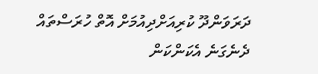ދަރަވަންދޫ ކުރިއަށްދިއުމަށް އޮތް ހުރަސްތައް ދެނެގަނެ އެކަންކަން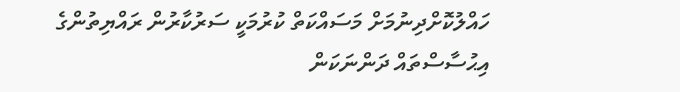ހައްލުކޮށްދިނުމަށް މަސައްކަތް ކުރުމަކީ ސަރުކާރުން ރައްޔިތުންގެ އިޙުސާސްތައް ދަންނަކަން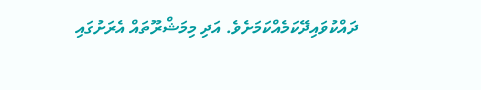ދައްކުވައިދޭކަމެއްކަމަށެވެ. އަދި މިމަޝްރޫތައް އެރަށުގައި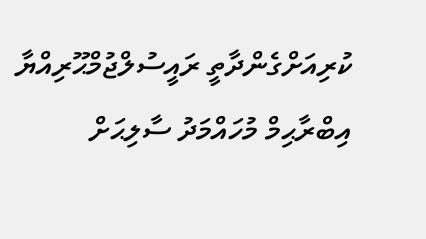ކުރިއަށްގެންދާތީ ރައީސުލްޖުމްޙޫރިއްޔާ އިބްރާޙިމް މުހައްމަދު ސާލިޙަށް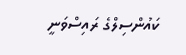ކައުންސިލްގެ ރައިސްވަނީ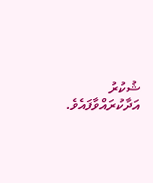ޝުކުރު އަދާކުރައްވާފައެވެ.